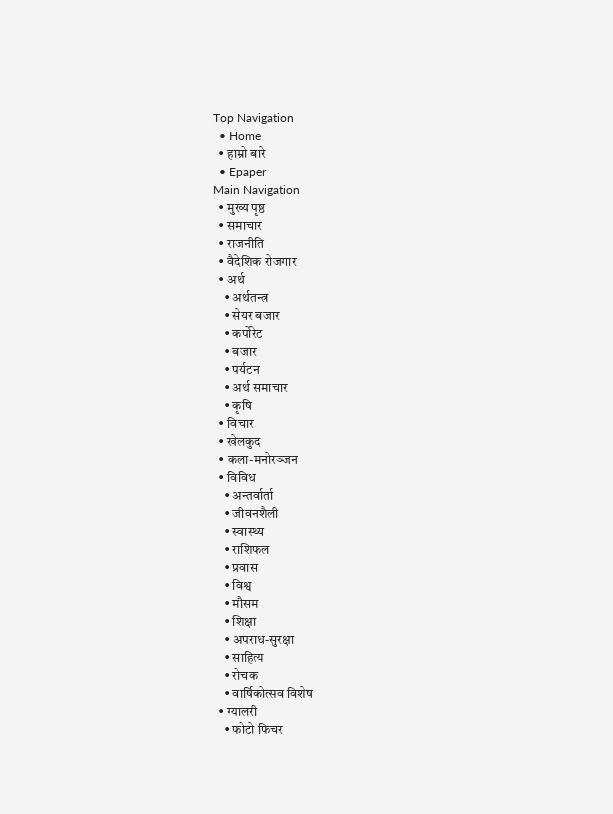Top Navigation
  • Home
  • हाम्रो बारे
  • Epaper
Main Navigation
  • मुख्य पृष्ठ
  • समाचार
  • राजनीति
  • वैदेशिक रोजगार
  • अर्थ
    • अर्थतन्त्र
    • सेयर बजार
    • कर्पोरेट
    • बजार
    • पर्यटन
    • अर्थ समाचार
    • कृषि
  • विचार
  • खेलकुद
  • कला-मनोरञ्‍जन
  • विविध
    • अन्तर्वार्ता
    • जीवनशैली
    • स्वास्थ्य
    • राशिफल
    • प्रवास
    • विश्व
    • मौसम
    • शिक्षा
    • अपराध-सुरक्षा
    • साहित्य
    • रोचक
    • वार्षिकोत्सव विशेष
  • ग्यालरी
    • फोटो फिचर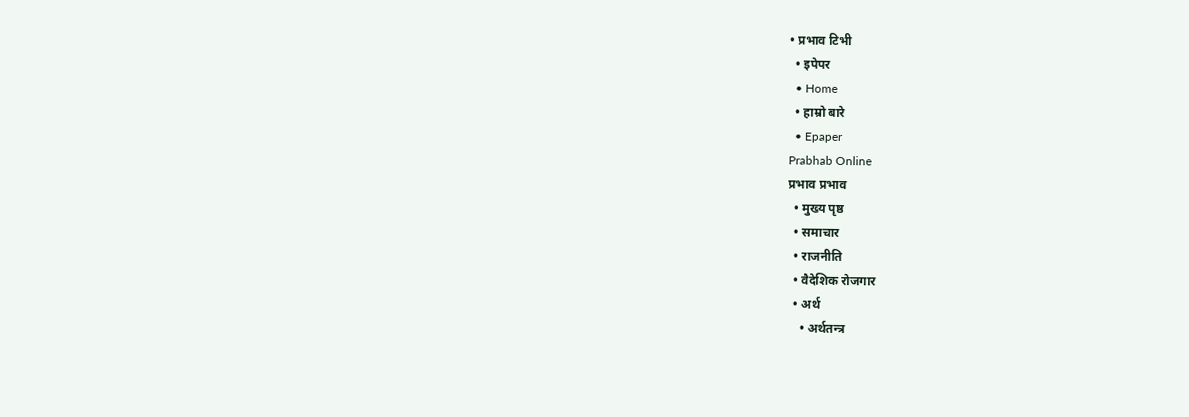• प्रभाव टिभी
  • इपेपर
  • Home
  • हाम्रो बारे
  • Epaper
Prabhab Online
प्रभाव प्रभाव
  • मुख्य पृष्ठ
  • समाचार
  • राजनीति
  • वैदेशिक रोजगार
  • अर्थ
    • अर्थतन्त्र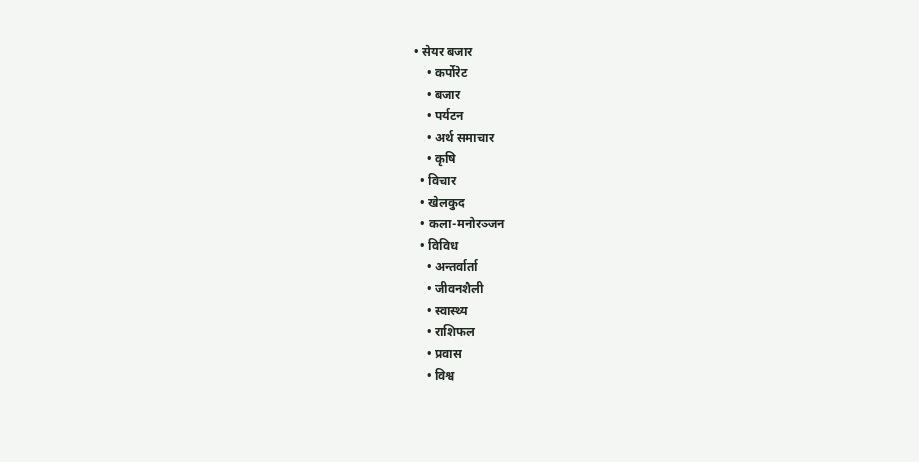• सेयर बजार
    • कर्पोरेट
    • बजार
    • पर्यटन
    • अर्थ समाचार
    • कृषि
  • विचार
  • खेलकुद
  • कला-मनोरञ्‍जन
  • विविध
    • अन्तर्वार्ता
    • जीवनशैली
    • स्वास्थ्य
    • राशिफल
    • प्रवास
    • विश्व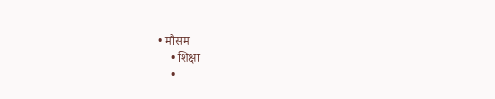• मौसम
    • शिक्षा
    •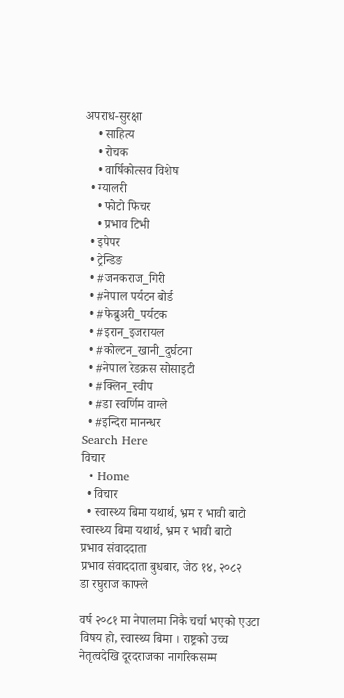अपराध-सुरक्षा
    • साहित्य
    • रोचक
    • वार्षिकोत्सव विशेष
  • ग्यालरी
    • फोटो फिचर
    • प्रभाव टिभी
  • इपेपर
  • ट्रेन्डिङ
  • #जनकराज_गिरी
  • #नेपाल पर्यटन बोर्ड
  • #फेब्रुअरी_पर्यटक
  • #इरान_इजरायल
  • #कोल्टन_खानी_दुर्घटना
  • #नेपाल रेडक्रस सोसाइटी
  • #क्लिन_स्वीप
  • #डा स्वर्णिम वाग्ले
  • #इन्दिरा मानन्धर
Search Here
विचार
  • Home
  • विचार
  • स्वास्थ्य बिमा यथार्थ, भ्रम र भावी बाटो
स्वास्थ्य बिमा यथार्थ, भ्रम र भावी बाटो
प्रभाव संवाददाता
प्रभाव संवाददाता बुधबार, जेठ १४, २०८२
डा रघुराज काफ्ले

वर्ष २०८१ मा नेपालमा निकै चर्चा भएको एउटा विषय हो, स्वास्थ्य बिमा । राष्ट्रको उच्च नेतृत्वदेखि दूरदराजका नागरिकसम्म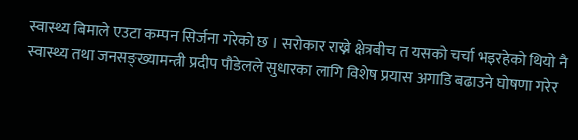स्वास्थ्य बिमाले एउटा कम्पन सिर्जना गरेको छ । सरोकार राख्ने क्षेत्रबीच त यसको चर्चा भइरहेको थियो नै स्वास्थ्य तथा जनसङ्ख्यामन्त्री प्रदीप पौडेलले सुधारका लागि विशेष प्रयास अगाडि बढाउने घोषणा गरेर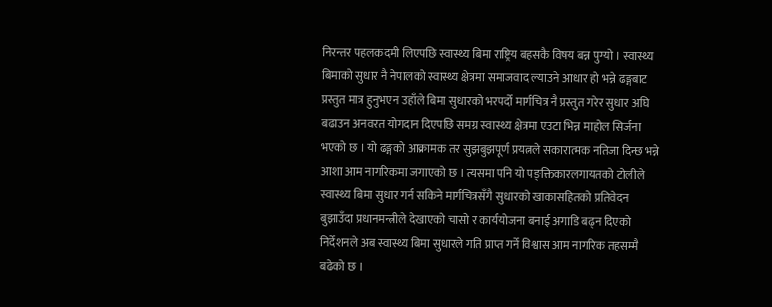निरन्तर पहलकदमी लिएपछि स्वास्थ्य बिमा राष्ट्रिय बहसकै विषय बन्न पुग्यो । स्वास्थ्य बिमाको सुधार नै नेपालको स्वास्थ्य क्षेत्रमा समाजवाद ल्याउने आधार हो भन्ने ढङ्गबाट प्रस्तुत मात्र हुनुभएन उहाँले बिमा सुधारको भरपर्दो मार्गचित्र नै प्रस्तुत गरेर सुधार अघि बढाउन अनवरत योगदान दिएपछि समग्र स्वास्थ्य क्षेत्रमा एउटा भिन्न माहोल सिर्जना भएको छ । यो ढङ्गको आक्रामक तर सुझबुझपूर्ण प्रयत्नले सकारात्मक नतिजा दिन्छ भन्ने आशा आम नागरिकमा जगाएको छ । त्यसमा पनि यो पङ्क्तिकारलगायतको टोलीले स्वास्थ्य बिमा सुधार गर्न सकिने मार्गचित्रसँगै सुधारको खाकासहितको प्रतिवेदन बुझाउँदा प्रधानमन्त्रीले देखाएको चासो र कार्ययोजना बनाई अगाडि बढ्न दिएको निर्देशनले अब स्वास्थ्य बिमा सुधारले गति प्राप्त गर्ने विश्वास आम नागरिक तहसम्मै बढेको छ ।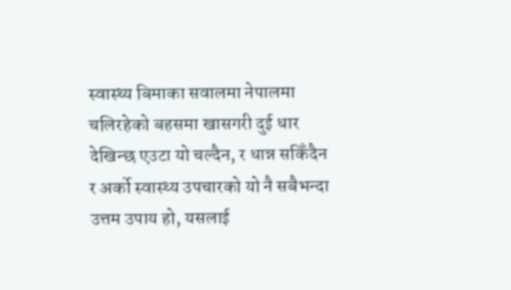स्वास्थ्य बिमाका सवालमा नेपालमा चलिरहेको बहसमा खासगरी दुई धार देखिन्छ एउटा यो चल्दैन, र धान्न सकिँदैन र अर्को स्वास्थ्य उपचारको यो नै सबैभन्दा उत्तम उपाय हो, यसलाई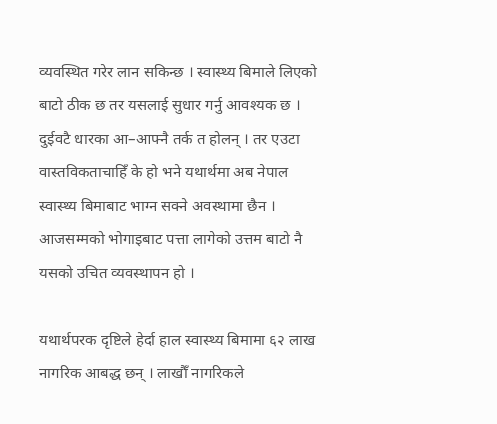व्यवस्थित गरेर लान सकिन्छ । स्वास्थ्य बिमाले लिएको बाटो ठीक छ तर यसलाई सुधार गर्नु आवश्यक छ । दुईवटै धारका आ–आफ्नै तर्क त होलन् । तर एउटा वास्तविकताचाहिँ के हो भने यथार्थमा अब नेपाल स्वास्थ्य बिमाबाट भाग्न सक्ने अवस्थामा छैन । आजसम्मको भोगाइबाट पत्ता लागेको उत्तम बाटो नै यसको उचित व्यवस्थापन हो ।

यथार्थपरक दृष्टिले हेर्दा हाल स्वास्थ्य बिमामा ६२ लाख नागरिक आबद्ध छन् । लाखौँ नागरिकले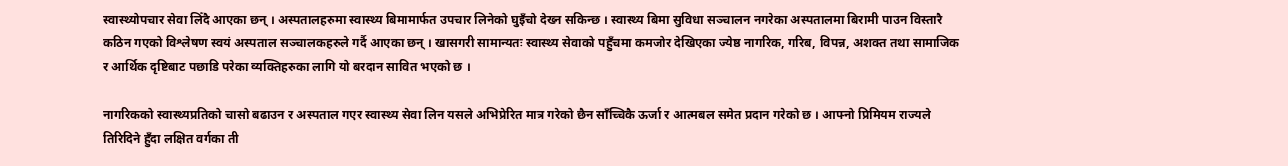स्वास्थ्योपचार सेवा लिँदै आएका छन् । अस्पतालहरुमा स्वास्थ्य बिमामार्फत उपचार लिनेको घुइँचो देख्न सकिन्छ । स्वास्थ्य बिमा सुविधा सञ्चालन नगरेका अस्पतालमा बिरामी पाउन विस्तारै कठिन गएको विश्लेषण स्वयं अस्पताल सञ्चालकहरुले गर्दै आएका छन् । खासगरी सामान्यतः स्वास्थ्य सेवाको पहुँचमा कमजोर देखिएका ज्येष्ठ नागरिक, गरिब, विपन्न, अशक्त तथा सामाजिक र आर्थिक दृष्टिबाट पछाडि परेका व्यक्तिहरुका लागि यो बरदान सावित भएको छ ।

नागरिकको स्वास्थ्यप्रतिको चासो बढाउन र अस्पताल गएर स्वास्थ्य सेवा लिन यसले अभिप्रेरित मात्र गरेको छैन साँच्चिकै ऊर्जा र आत्मबल समेत प्रदान गरेको छ । आफ्नो प्रिमियम राज्यले तिरिदिने हुँदा लक्षित वर्गका ती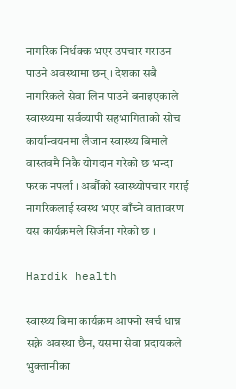नागरिक निर्धक्क भएर उपचार गराउन पाउने अवस्थामा छन् । देशका सबै नागरिकले सेवा लिन पाउने बनाइएकाले स्वास्थ्यमा सर्वव्यापी सहभागिताको सोच कार्यान्वयनमा लैजान स्वास्थ्य बिमाले वास्तवमै निकै योगदान गरेको छ भन्दा फरक नपर्ला । अर्बौको स्वास्थ्योपचार गराई नागरिकलाई स्वस्थ भएर बाँच्ने वातावरण यस कार्यक्रमले सिर्जना गरेको छ ।

Hardik health

स्वास्थ्य बिमा कार्यक्रम आफ्नो खर्च धान्न सक्ने अवस्था छैन, यसमा सेवा प्रदायकले भुक्तानीका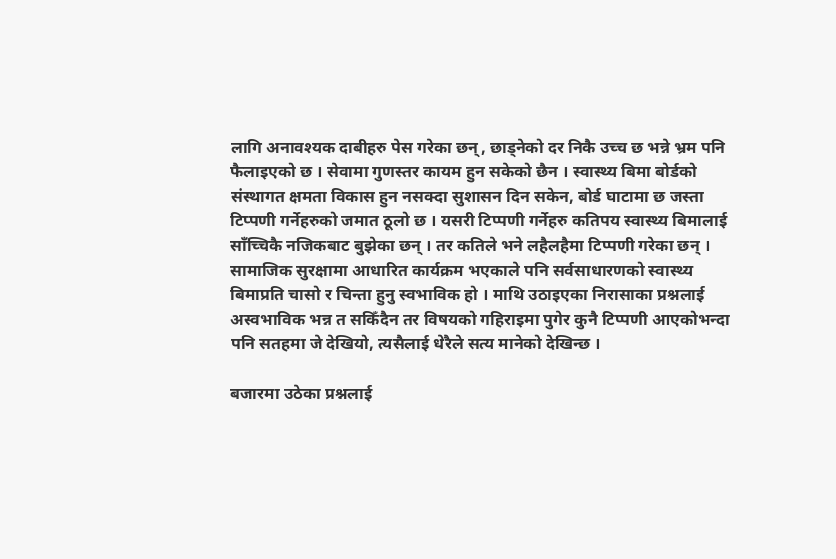लागि अनावश्यक दाबीहरु पेस गरेका छन्, छाड्नेको दर निकै उच्च छ भन्ने भ्रम पनि फैलाइएको छ । सेवामा गुणस्तर कायम हुन सकेको छैन । स्वास्थ्य बिमा बोर्डको संस्थागत क्षमता विकास हुन नसक्दा सुशासन दिन सकेन, बोर्ड घाटामा छ जस्ता टिप्पणी गर्नेहरुको जमात ठूलो छ । यसरी टिप्पणी गर्नेहरु कतिपय स्वास्थ्य बिमालाई साँच्चिकै नजिकबाट बुझेका छन् । तर कतिले भने लहैलहैमा टिप्पणी गरेका छन् । सामाजिक सुरक्षामा आधारित कार्यक्रम भएकाले पनि सर्वसाधारणको स्वास्थ्य बिमाप्रति चासो र चिन्ता हुनु स्वभाविक हो । माथि उठाइएका निरासाका प्रश्नलाई अस्वभाविक भन्न त सकिँदैन तर विषयको गहिराइमा पुगेर कुनै टिप्पणी आएकोभन्दा पनि सतहमा जे देखियो, त्यसैलाई धेरैले सत्य मानेको देखिन्छ ।

बजारमा उठेका प्रश्नलाई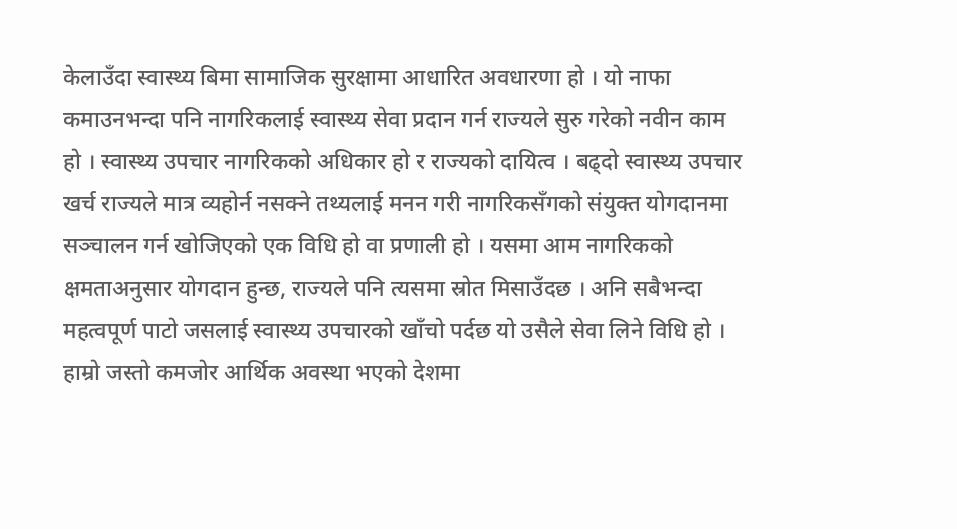केलाउँदा स्वास्थ्य बिमा सामाजिक सुरक्षामा आधारित अवधारणा हो । यो नाफा कमाउनभन्दा पनि नागरिकलाई स्वास्थ्य सेवा प्रदान गर्न राज्यले सुरु गरेको नवीन काम हो । स्वास्थ्य उपचार नागरिकको अधिकार हो र राज्यको दायित्व । बढ्दो स्वास्थ्य उपचार खर्च राज्यले मात्र व्यहोर्न नसक्ने तथ्यलाई मनन गरी नागरिकसँगको संयुक्त योगदानमा सञ्चालन गर्न खोजिएको एक विधि हो वा प्रणाली हो । यसमा आम नागरिकको क्षमताअनुसार योगदान हुन्छ, राज्यले पनि त्यसमा स्रोत मिसाउँदछ । अनि सबैभन्दा महत्वपूर्ण पाटो जसलाई स्वास्थ्य उपचारको खाँचो पर्दछ यो उसैले सेवा लिने विधि हो । हाम्रो जस्तो कमजोर आर्थिक अवस्था भएको देशमा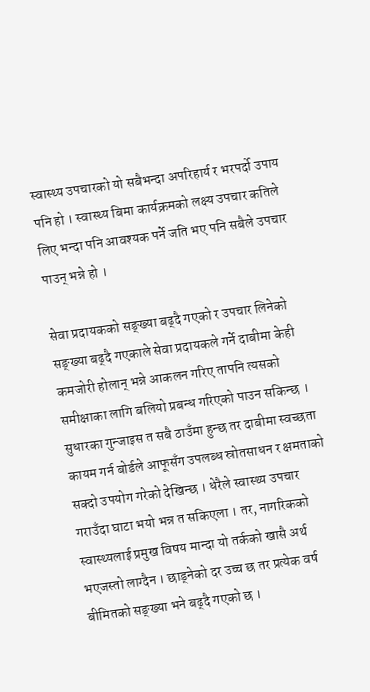स्वास्थ्य उपचारको यो सबैभन्दा अपरिहार्य र भरपर्दो उपाय पनि हो । स्वास्थ्य बिमा कार्यक्रमको लक्ष्य उपचार कतिले लिए भन्दा पनि आवश्यक पर्ने जति भए पनि सबैले उपचार पाउन् भन्ने हो ।

सेवा प्रदायकको सङ्ख्या बढ्दै गएको र उपचार लिनेको सङ्ख्या बढ्दै गएकाले सेवा प्रदायकले गर्ने दाबीमा केही कमजोरी होलान् भन्ने आकलन गरिए तापनि त्यसको समीक्षाका लागि बलियो प्रबन्ध गरिएको पाउन सकिन्छ । सुधारका गुन्जाइस त सबै ठाउँमा हुन्छ तर दाबीमा स्वच्छता कायम गर्न बोर्डले आफूसँग उपलब्ध स्रोतसाधन र क्षमताको सक्दो उपयोग गरेको देखिन्छ । धेरैले स्वास्थ्य उपचार गराउँदा घाटा भयो भन्न त सकिएला । तर, नागरिकको स्वास्थ्यलाई प्रमुख विषय मान्दा यो तर्कको खासै अर्थ भएजस्तो लाग्दैन । छाड्नेको दर उच्च छ तर प्रत्येक वर्ष बीमितको सङ्ख्या भने बढ्दै गएको छ ।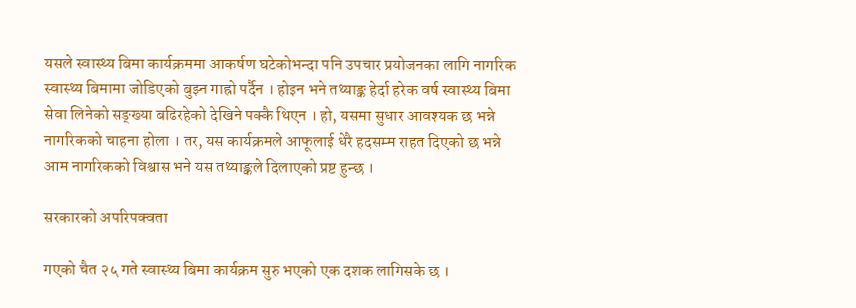यसले स्वास्थ्य बिमा कार्यक्रममा आकर्षण घटेकोभन्दा पनि उपचार प्रयोजनका लागि नागरिक स्वास्थ्य बिमामा जोडिएको बुझ्न गाह्रो पर्दैन । होइन भने तथ्याङ्क हेर्दा हरेक वर्ष स्वास्थ्य बिमा सेवा लिनेको सङ्ख्या बढिरहेको देखिने पक्कै थिएन । हो, यसमा सुधार आवश्यक छ भन्ने नागरिकको चाहना होला । तर, यस कार्यक्रमले आफूलाई धेरै हदसम्म राहत दिएको छ भन्ने आम नागरिकको विश्वास भने यस तथ्याङ्कले दिलाएको प्रष्ट हुन्छ ।

सरकारको अपरिपक्वता

गएको चैत २५ गते स्वास्थ्य बिमा कार्यक्रम सुरु भएको एक दशक लागिसके छ ।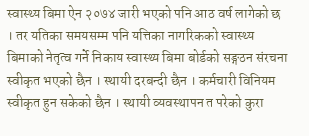स्वास्थ्य बिमा ऐन २०७४ जारी भएको पनि आठ वर्ष लागेको छ । तर यतिका समयसम्म पनि यत्तिका नागरिकको स्वास्थ्य बिमाको नेतृत्व गर्ने निकाय स्वास्थ्य बिमा बोर्डको सङ्गठन संरचना स्वीकृत भएको छैन । स्थायी दरबन्दी छैन । कर्मचारी विनियम स्वीकृत हुन सकेको छैन । स्थायी व्यवस्थापन त परेको कुरा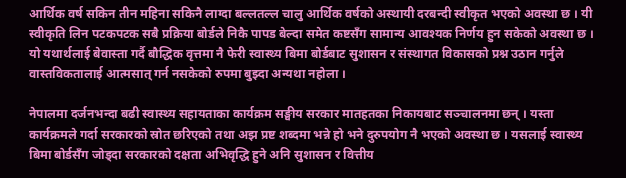आर्थिक वर्ष सकिन तीन महिना सकिनै लाग्दा बल्लतल्ल चालु आर्थिक वर्षको अस्थायी दरबन्दी स्वीकृत भएको अवस्था छ । यी स्वीकृति लिन पटकपटक सबै प्रक्रिया बोर्डले निकै पापड बेल्दा समेत कष्टसँग सामान्य आवश्यक निर्णय हुन सकेको अवस्था छ । यो यथार्थलाई बेवास्ता गर्दै बौद्धिक वृत्तमा नै फेरी स्वास्थ्य बिमा बोर्डबाट सुशासन र संस्थागत विकासको प्रश्न उठान गर्नुले वास्तविकतालाई आत्मसात् गर्न नसकेको रुपमा बुझ्दा अन्यथा नहोला ।

नेपालमा दर्जनभन्दा बढी स्वास्थ्य सहायताका कार्यक्रम सङ्घीय सरकार मातहतका निकायबाट सञ्चालनमा छन् । यस्ता कार्यक्रमले गर्दा सरकारको स्रोत छरिएको तथा अझ प्रष्ट शब्दमा भन्ने हो भने दुरुपयोग नै भएको अवस्था छ । यसलाई स्वास्थ्य बिमा बोर्डसँग जोड्दा सरकारको दक्षता अभिवृद्धि हुने अनि सुशासन र वित्तीय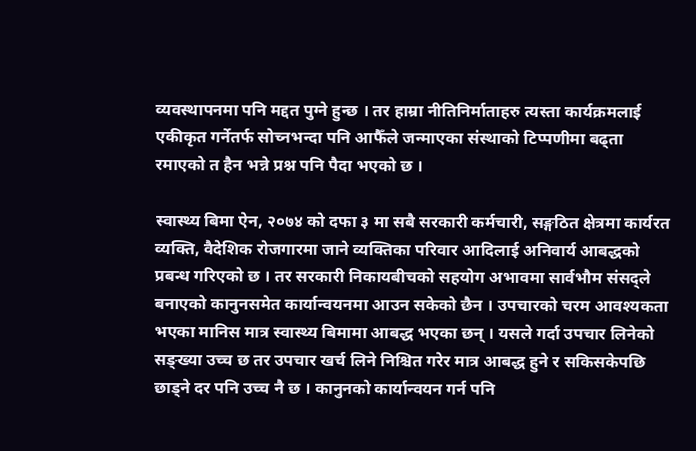व्यवस्थापनमा पनि मद्दत पुग्ने हुन्छ । तर हाम्रा नीतिनिर्माताहरु त्यस्ता कार्यक्रमलाई एकीकृत गर्नेतर्फ सोच्नभन्दा पनि आफैँले जन्माएका संस्थाको टिप्पणीमा बढ्ता रमाएको त हैन भन्ने प्रश्न पनि पैदा भएको छ ।

स्वास्थ्य बिमा ऐन, २०७४ को दफा ३ मा सबै सरकारी कर्मचारी, सङ्गठित क्षेत्रमा कार्यरत व्यक्ति, वैदेशिक रोजगारमा जाने व्यक्तिका परिवार आदिलाई अनिवार्य आबद्धको प्रबन्ध गरिएको छ । तर सरकारी निकायबीचको सहयोग अभावमा सार्वभौम संसद्ले बनाएको कानुनसमेत कार्यान्वयनमा आउन सकेको छैन । उपचारको चरम आवश्यकता भएका मानिस मात्र स्वास्थ्य बिमामा आबद्ध भएका छन् । यसले गर्दा उपचार लिनेको सङ्ख्या उच्च छ तर उपचार खर्च लिने निश्चित गरेर मात्र आबद्ध हुने र सकिसकेपछि छाड्ने दर पनि उच्च नै छ । कानुनको कार्यान्वयन गर्न पनि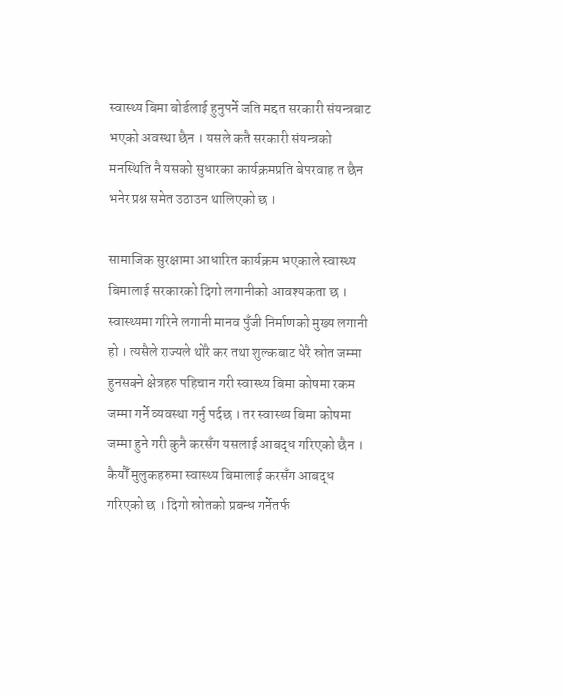स्वास्थ्य बिमा बोर्डलाई हुनुपर्ने जति मद्दत सरकारी संयन्त्रबाट भएको अवस्था छैन । यसले कतै सरकारी संयन्त्रको मनस्थिति नै यसको सुधारका कार्यक्रमप्रति बेपरवाह त छैन भनेर प्रश्न समेत उठाउन थालिएको छ ।

सामाजिक सुरक्षामा आधारित कार्यक्रम भएकाले स्वास्थ्य बिमालाई सरकारको दिगो लगानीको आवश्यकता छ । स्वास्थ्यमा गरिने लगानी मानव पुँजी निर्माणको मुख्य लगानी हो । त्यसैले राज्यले थोरै कर तथा शुल्कबाट धेरै स्रोत जम्मा हुनसक्ने क्षेत्रहरु पहिचान गरी स्वास्थ्य बिमा कोषमा रकम जम्मा गर्ने व्यवस्था गर्नु पर्दछ । तर स्वास्थ्य बिमा कोषमा जम्मा हुने गरी कुनै करसँग यसलाई आबद्ध गरिएको छैन । कैयौँ मुलुकहरुमा स्वास्थ्य बिमालाई करसँग आबद्ध गरिएको छ । दिगो स्रोतको प्रबन्ध गर्नेतर्फ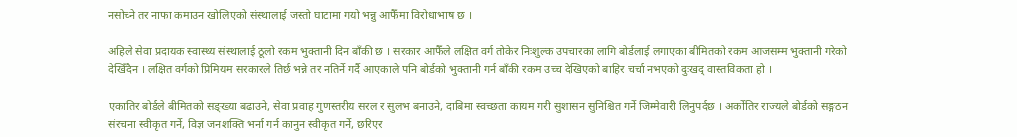नसोच्ने तर नाफा कमाउन खोलिएको संस्थालाई जस्तो घाटामा गयो भन्नु आफैँमा विरोधाभाष छ ।

अहिले सेवा प्रदायक स्वास्थ्य संस्थालाई ठूलो रकम भुक्तानी दिन बाँकी छ । सरकार आफैँले लक्षित वर्ग तोकेर निःशुल्क उपचारका लागि बोर्डलाई लगाएका बीमितको रकम आजसम्म भुक्तानी गरेको देखिँदैन । लक्षित वर्गको प्रिमियम सरकारले तिर्छ भन्ने तर नतिर्ने गर्दै आएकाले पनि बोर्डको भुक्तानी गर्न बाँकी रकम उच्च देखिएको बाहिर चर्चा नभएको दुःखद् वास्तविकता हो ।

एकातिर बोर्डले बीमितको सङ्ख्या बढाउने, सेवा प्रवाह गुणस्तरीय सरल र सुलभ बनाउने, दाबिमा स्वच्छता कायम गरी सुशासन सुनिश्चित गर्ने जिम्मेवारी लिनुपर्दछ । अर्कोतिर राज्यले बोर्डको सङ्गठन संरचना स्वीकृत गर्ने, विज्ञ जनशक्ति भर्ना गर्न कानुन स्वीकृत गर्ने, छरिएर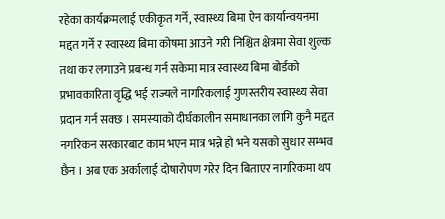रहेका कार्यक्रमलाई एकीकृत गर्ने, स्वास्थ्य बिमा ऐन कार्यान्वयनमा मद्दत गर्ने र स्वास्थ्य बिमा कोषमा आउने गरी निश्चित क्षेत्रमा सेवा शुल्क तथा कर लगाउने प्रबन्ध गर्न सकेमा मात्र स्वास्थ्य बिमा बोर्डको प्रभावकारिता वृद्धि भई राज्यले नागरिकलाई गुणस्तरीय स्वास्थ्य सेवा प्रदान गर्न सक्छ । समस्याको दीर्घकालीन समाधानका लागि कुनै मद्दत नगरिकन सरकारबाट काम भएन मात्र भन्ने हो भने यसको सुधार सम्भव छैन । अब एक अर्कालाई दोषारोपण गरेर दिन बिताएर नागरिकमा थप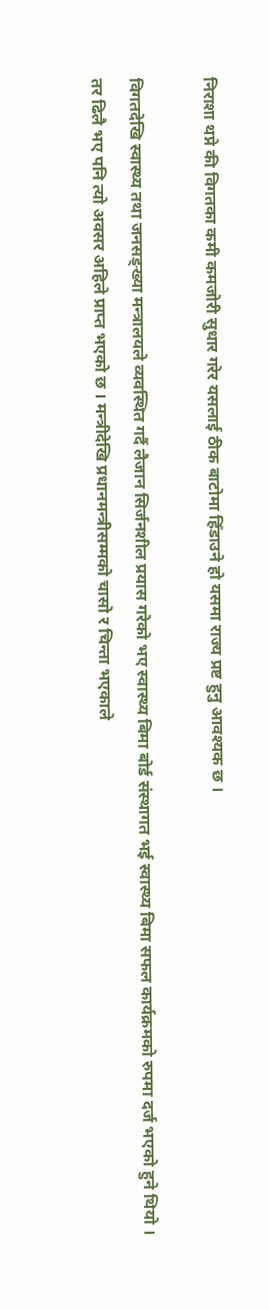निराशा थप्ने की विगतका कमी कमजोरी सुधार गरेर यसलाई ठीक बाटोमा हिँडाउने हो यसमा राज्य प्रष्ट हुनु आवश्यक छ ।

विगतदेखि स्वास्थ्य तथा जनसङ्ख्या मन्त्रालयले व्यवस्थित गर्दै लैजान सिर्जनशील प्रयास गरेको भए स्वास्थ्य बिमा बोर्ड संस्थागत भई स्वास्थ्य बिमा सफल कार्यक्रमको रुपमा दर्ज भएको हुने थियो । तर ढिलै भए पनि त्यो अवसर अहिले प्राप्त भएको छ । मन्त्रीदेखि प्रधानमन्त्रीसम्मको चासो र चिन्ता भएकाले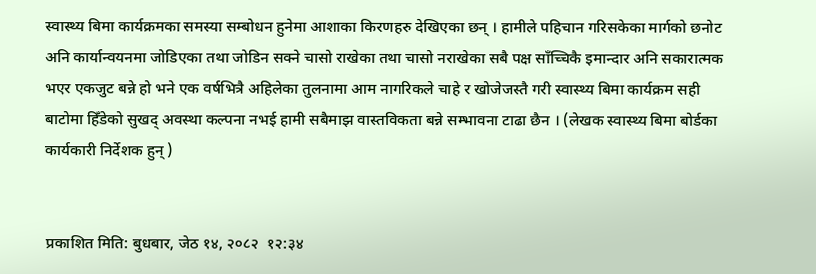स्वास्थ्य बिमा कार्यक्रमका समस्या सम्बोधन हुनेमा आशाका किरणहरु देखिएका छन् । हामीले पहिचान गरिसकेका मार्गको छनोट अनि कार्यान्वयनमा जोडिएका तथा जोडिन सक्ने चासो राखेका तथा चासो नराखेका सबै पक्ष साँच्चिकै इमान्दार अनि सकारात्मक भएर एकजुट बन्ने हो भने एक वर्षभित्रै अहिलेका तुलनामा आम नागरिकले चाहे र खोजेजस्तै गरी स्वास्थ्य बिमा कार्यक्रम सही बाटोमा हिँडेको सुखद् अवस्था कल्पना नभई हामी सबैमाझ वास्तविकता बन्ने सम्भावना टाढा छैन । (लेखक स्वास्थ्य बिमा बोर्डका कार्यकारी निर्देशक हुन् )


प्रकाशित मिति: बुधबार, जेठ १४, २०८२  १२:३४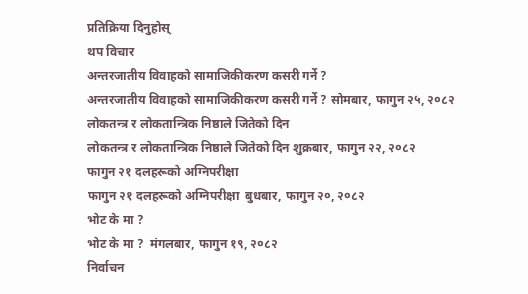प्रतिक्रिया दिनुहोस्
थप विचार
अन्तरजातीय विवाहको सामाजिकीकरण कसरी गर्ने ?
अन्तरजातीय विवाहको सामाजिकीकरण कसरी गर्ने ? सोमबार, फागुन २५, २०८२
लोकतन्त्र र लोकतान्त्रिक निष्ठाले जितेको दिन
लोकतन्त्र र लोकतान्त्रिक निष्ठाले जितेको दिन शुक्रबार, फागुन २२, २०८२
फागुन २१ दलहरूको अग्निपरीक्षा
फागुन २१ दलहरूको अग्निपरीक्षा  बुधबार, फागुन २०, २०८२
भोट के मा ?
भोट के मा ?  मंगलबार, फागुन १९, २०८२
निर्वाचन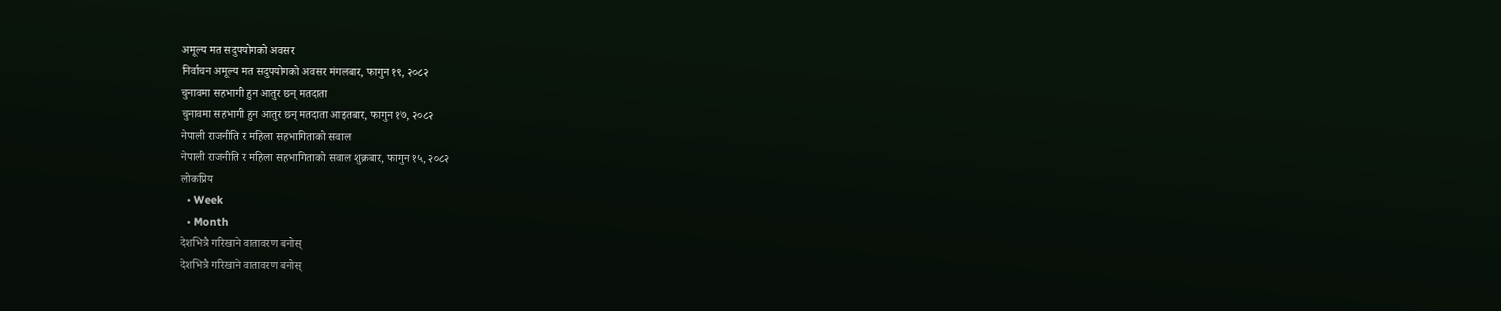अमूल्य मत सदुपयोगको अवसर
निर्वाचन अमूल्य मत सदुपयोगको अवसर मंगलबार, फागुन १९, २०८२
चुनावमा सहभागी हुन आतुर छन् मतदाता
चुनावमा सहभागी हुन आतुर छन् मतदाता आइतबार, फागुन १७, २०८२
नेपाली राजनीति र महिला सहभागिताको सवाल
नेपाली राजनीति र महिला सहभागिताको सवाल शुक्रबार, फागुन १५, २०८२
लोकप्रिय
  • Week
  • Month
देशभित्रै गरिखाने वातावरण बनोस्
देशभित्रै गरिखाने वातावरण बनोस्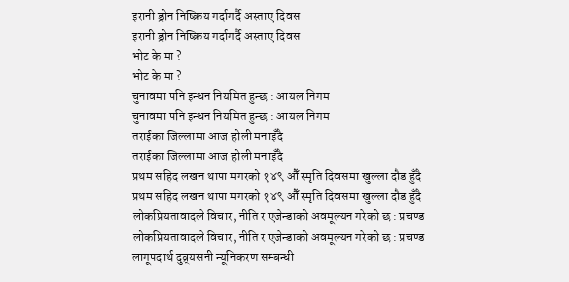इरानी ड्रोन निष्क्रिय गर्दागर्दै अस्ताए दिवस
इरानी ड्रोन निष्क्रिय गर्दागर्दै अस्ताए दिवस
भोट के मा ?
भोट के मा ?
चुनावमा पनि इन्धन नियमित हुन्छ : आयल निगम
चुनावमा पनि इन्धन नियमित हुन्छ : आयल निगम
तराईका जिल्लामा आज होली मनाइँदै
तराईका जिल्लामा आज होली मनाइँदै
प्रथम सहिद लखन थापा मगरको १४९ औँ स्मृति दिवसमा खुल्ला दौड हुँदै
प्रथम सहिद लखन थापा मगरको १४९ औँ स्मृति दिवसमा खुल्ला दौड हुँदै
लोकप्रियतावादले विचार, नीति र एजेन्डाको अवमूल्यन गरेको छ : प्रचण्ड
लोकप्रियतावादले विचार, नीति र एजेन्डाको अवमूल्यन गरेको छ : प्रचण्ड
लागूपदार्थ दुव्र्यसनी न्यूनिकरण सम्बन्धी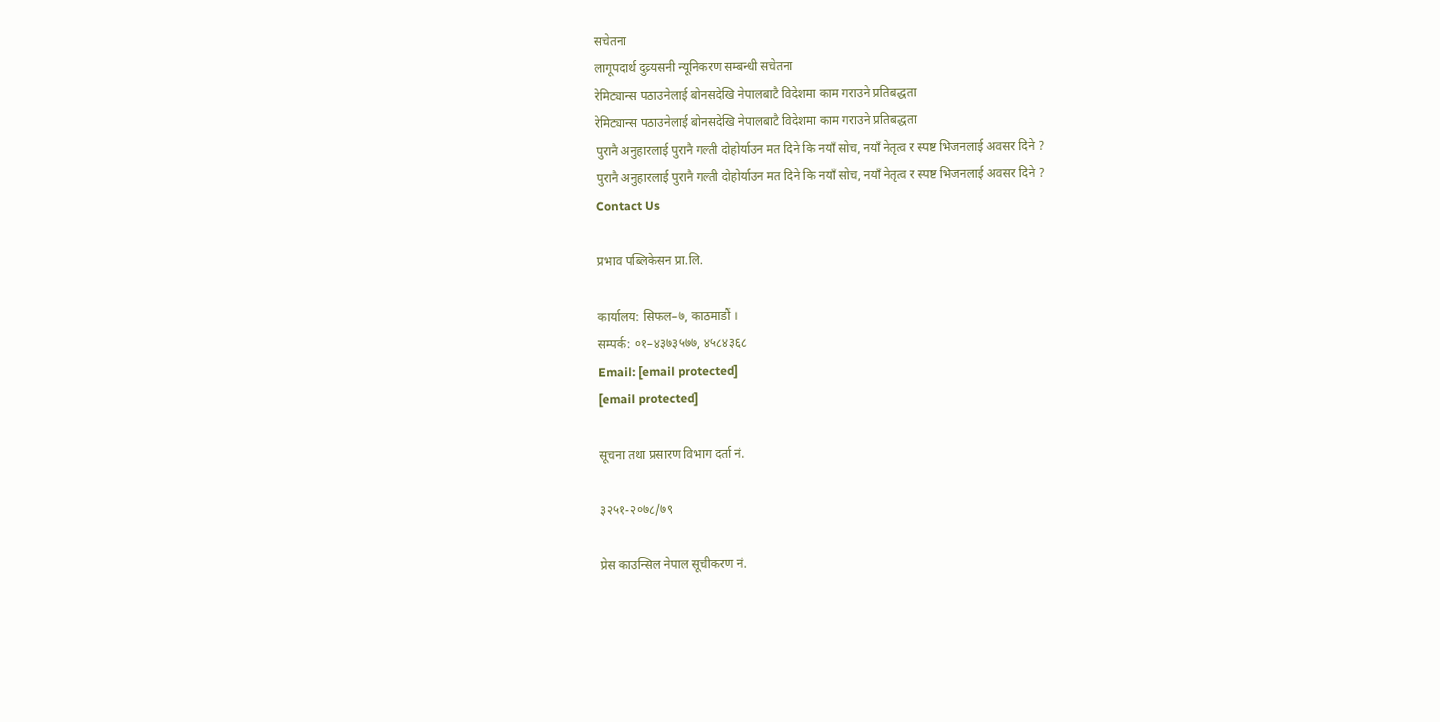सचेतना
लागूपदार्थ दुव्र्यसनी न्यूनिकरण सम्बन्धी सचेतना
रेमिट्यान्स पठाउनेलाई बोनसदेखि नेपालबाटै विदेशमा काम गराउने प्रतिबद्धता
रेमिट्यान्स पठाउनेलाई बोनसदेखि नेपालबाटै विदेशमा काम गराउने प्रतिबद्धता
पुरानै अनुहारलाई पुरानै गल्ती दोहोर्याउन मत दिने कि नयाँ सोच, नयाँ नेतृत्व र स्पष्ट भिजनलाई अवसर दिने ?
पुरानै अनुहारलाई पुरानै गल्ती दोहोर्याउन मत दिने कि नयाँ सोच, नयाँ नेतृत्व र स्पष्ट भिजनलाई अवसर दिने ?
Contact Us

प्रभाव पब्लिकेसन प्रा.लि.

कार्यालय: सिफल–७, काठमाडौं ।
सम्पर्क: ०१–४३७३५७७, ४५८४३६८
Email: [email protected]
[email protected]

सूचना तथा प्रसारण विभाग दर्ता नं.

३२५१-२०७८/७९

प्रेस काउन्सिल नेपाल सूचीकरण नं.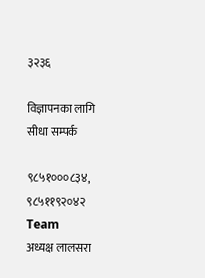३२३६

विज्ञापनका लागि सीधा सम्पर्क

९८५१०००८३४, ९८५११९२०४२
Team
अध्यक्ष लालसरा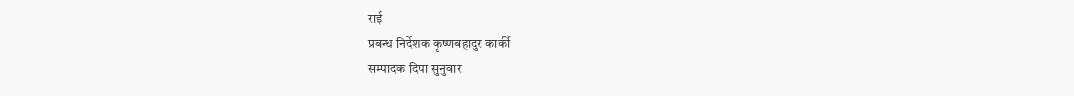राई
प्रबन्ध निर्देशक कृष्णबहादुर कार्की
सम्पादक दिपा सुनुवार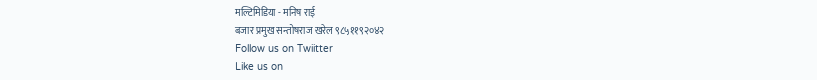मल्टिमिडिया - मनिष राई
बजार प्रमुख सन्तोषराज खरेल ९८५११९२०४२
Follow us on Twiitter
Like us on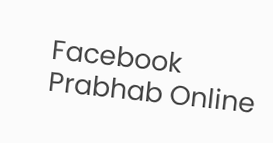Facebook
Prabhab Online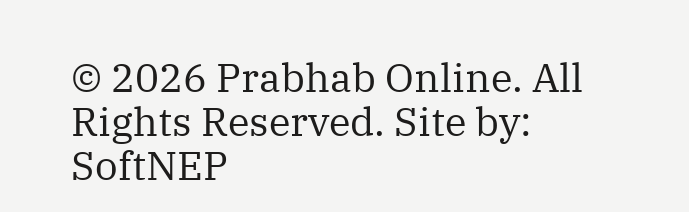© 2026 Prabhab Online. All Rights Reserved. Site by: SoftNEP